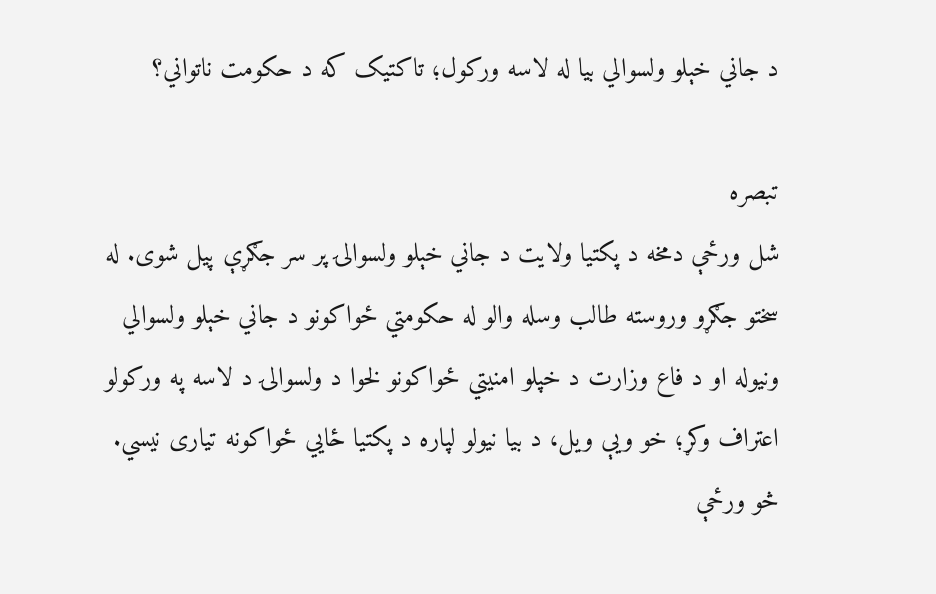د جاني خېلو ولسوالي بیا له لاسه ورکول؛ تاکتیک که د حکومت ناتواني؟

تبصره
شل ورځې دمخه د پکتیا ولایت د جاني خېلو ولسوالۍ پر سر جګړې پیل شوی. له سختو جګړو وروسته طالب وسله والو له حکومتي ځواکونو د جاني خېلو ولسوالي ونیوله او د فاع وزارت د خپلو امنیتي ځواکونو لخوا د ولسوالۍ د لاسه په ورکولو اعتراف وکړ؛ خو ویې ویل، د بیا نیولو لپاره د پکتیا ځایي ځواکونه تیاری نیسي.
څو ورځې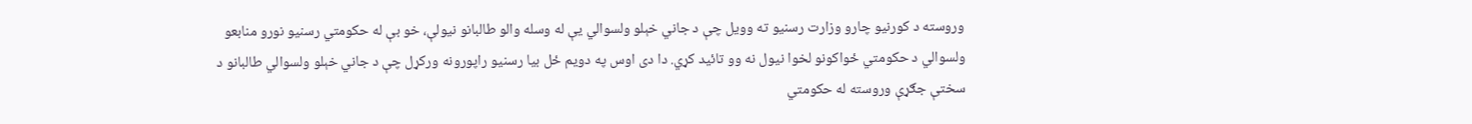وروسته د کورنیو چارو وزارت رسنیو ته وویل چې د جاني خېلو ولسوالي یې له وسله والو طالبانو نیولې، خو بې له حکومتي رسنیو نورو منابعو ولسوالي د حکومتي ځواکونو لخوا نیول نه وو تائید کړي. دا دی اوس په دویم ځل بیا رسنیو راپورونه ورکړل چې د جاني خېلو ولسوالي طالبانو د سختې جګړې وروسته له حکومتي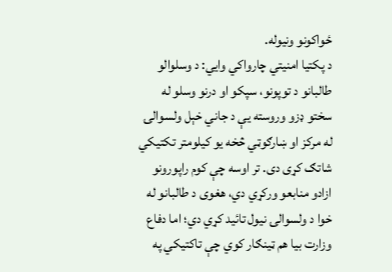ځواکونو ونیوله.
د پکتیا امنیتي چارواکي وایي: د وسلوالو طالبانو د توپونو، سپکو او درنو وسلو له سختو ډزو وروسته یې د جاني خېل ولسوالۍ له مرکز او ښارګوټي څخه یو کیلومتر تکتیکي شاتګ کړی دی. تر اوسه چې کوم راپورونو ازادو منابعو ورکړي دي، هغوی د طالبانو له خوا د ولسوالۍ نیول تائید کړي دي؛ اما دفاع وزارت بیا هم ټینګار کوي چې تاکتیکي په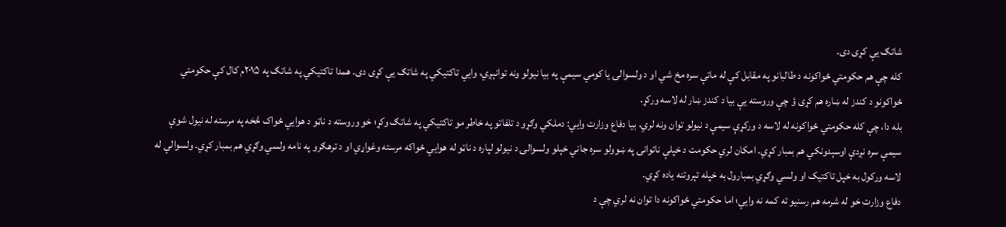شاتګ یې کړی دی.
کله چې هم حکومتي ځواکونه د طالبانو په مقابل کې له ماتې سره مخ شي او د ولسوالۍ یا کومي سیمې په بیا نیولو ونه توانېږي، وايي تاکتیکي په شاتګ یې کړی دی. همدا تاکتیکي په شاتګ په ۲۰۱۵م کال کې حکومتي ځواکونو د کندز له ښاره هم کړی ؤ چې وروسته یې بیا د کندز ښار له لاسه ورکړ.
بله دا، چې کله حکومتي ځواکونه له لاسه د ورکړې سیمې د نیولو توان ونه لري، بیا دفاع وزارت وايي: دملکي وګړو د تلفاتو په خاطر مو تاکتیکي په شاتګ وکړ؛ خو وروسته د ناټو د هوايي ځواک څخه په مرسته له نیول شوې سیمې سره نږدې اوسېدونکي هم بمبار کړي. امکان لري حکومت د خپلې ناتوانۍ په ښوولو سره جاني خېلو ولسوالۍ د نیولو لپاره د ناټو له هوايي ځواکه مرسته وغواړي او د ترهګرو په نامه ولسي وګړي هم بمبار کړي. ولسوالي له لاسه ورکول به خپل تاکتیک او ولسي وګړي بمبارول به خپله تېروتنه یاده کړي.
دفاع وزارت خو له شرمه هم رسنیو ته کمه نه وايي؛ اما حکومتي ځواکونه دا توان نه لري چې د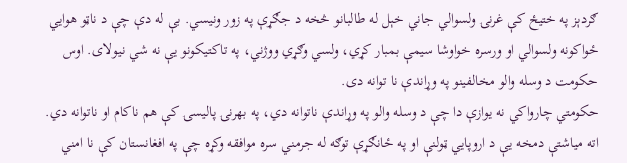ګردېز په ختیځ کې غرنۍ ولسوالي جاني خېل له طالبانو څخه د جګړې په زور ونیسي. بې له دې چې د ناټو هوايي ځواکونه ولسوالي او ورسره خواوشا سیمې بمبار کړي، ولسي وګړي ووژني، په تاکتیکونو یې نه شي نیولای. اوس حکومت د وسله والو مخالفینو په وړاندې نا توانه دی.
حکومتي چارواکي نه یوازې دا چې د وسله والو په وړاندې ناتوانه دي، په بهرنۍ پالیسۍ کې هم ناکام او ناتوانه دي. اته میاشتې دمخه یې د اروپایي ټولنې او په ځانګړې توګه له جرمني سره موافقه وکړه چې په افغانستان کې نا امني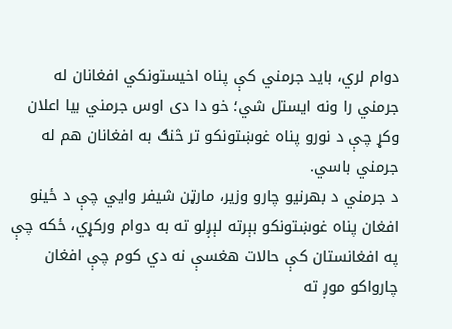دوام لري، باید جرمني کې پناه اخیستونکي افغانان له جرمني را ونه ایستل شي؛ خو دا دی اوس جرمني بیا اعلان وکړ چې د نورو پناه غوښتونکو تر څنګ به افغانان هم له جرمني باسي.
د جرمني د بهرنیو چارو وزیر، مارټن شیفر وايي چې د ځینو افغان پناه غوښتونکو بېرته لېږلو ته به دوام ورکړي، ځکه چې په افغانستان کې حالات هغسې نه دي کوم چې افغان چارواکو موږ ته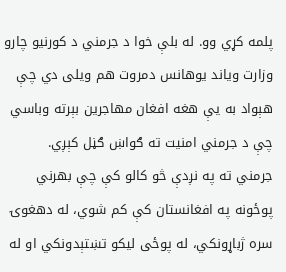پلمه کړي وو. له بلې خوا د جرمني د کورنیو چارو وزارت ویاند یوهانس دمروت هم ویلی دي چې هېواد به یې هغه افغان مهاجرین بېرته وباسي چې د جرمني امنیت ته ګواښ ګڼل کېږي.
جرمني ته په نږدې څو کالو کې چې بهرني پوځونه په افغانستان کې کم شوي، له دهغوۍ سره ژباړونکي، له پوځی لیکو تښتېدونکي او له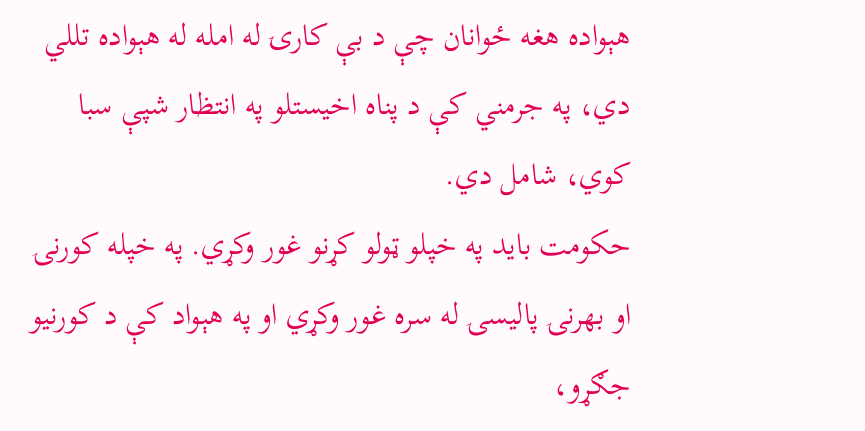هېواده هغه ځوانان چې د بې کارۍ له امله له هېواده تللي دي، په جرمني کې د پناه اخیستلو په انتظار شپې سبا کوي، شامل دي.
حکومت باید په خپلو ټولو کړنو غور وکړي. په خپله کورنۍ او بهرنۍ پالیسۍ له سره غور وکړي او په هېواد کې د کورنیو جګړو،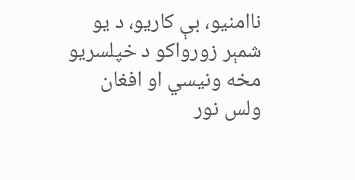ناامنیو، بې کاریو، د یو شمېر زورواکو د خپلسریو مخه ونیسي او افغان ولس نور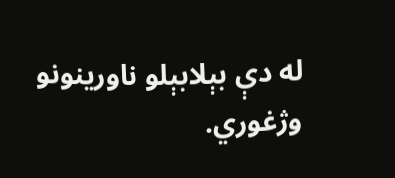له دې بېلابېلو ناورینونو وژغوري.